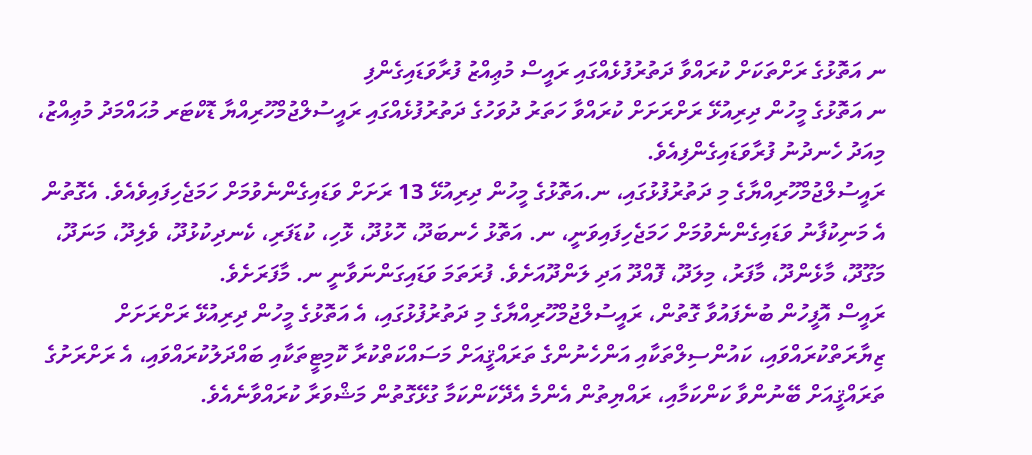ނ އަތޮޅުގެ ރަށްތަކަށް ކުރައްވާ ދަތުރުފުޅެއްގައި ރައީސް މުޢިއްޒު ފުރާވަޑައިގެންފި
ނ އަތޮޅުގެ މީހުން ދިރިއުޅޭ ރަށްރަށަށް ކުރައްވާ ހަތަރު ދުވަހުގެ ދަތުރުފުޅެއްގައި ރައީސުލްޖުމްހޫރިއްޔާ ޑޮކްޓަރ މުޙައްމަދު މުޢިއްޒު، މިއަދު ހެނދުނު ފުރާވަޑައިގެންފިއެވެ.
ރައީސުލްޖުމްހޫރިއްޔާގެ މި ދަތުރުފުޅުގައި، ނ.އަތޮޅުގެ މީހުން ދިރިއުޅޭ 13 ރަށަށް ވަޑައިގެންނެވުމަށް ހަމަޖެހިފައިވެއެވެ. އެގޮތުން އެ މަނިކުފާނު ވަޑައިގެންނެވުމަށް ހަމަޖެހިފައިވަނީ، ނ. އަތޮޅު ހެނބަދޫ، ހޮޅުދޫ، ޅޮހި، ކުޑަފަރި، ކެނދިކުޅުދޫ، ވެލިދޫ، މަނަދޫ، މަގޫދޫ، މާޅެންދޫ، މާފަރު، މިލަދޫ، ފޮއްދޫ އަދި ލަންދޫއަށެވެ. ފުރަތަމަ ވަޑައިގަންނަވާނީ ނ. މާފަރަށެވެ.
ރައީސް އޮފީހުން ބުނެފައުވާ ގޮތުން، ރައީސުލްޖުމްހޫރިއްޔާގެ މި ދަތުރުފުޅުގައި، އެ އަތޮޅުގެ މީހުން ދިރިއުޅޭ ރަށްރަށަށް ޒިޔާރަތްކުރައްވައި، ކައުންސިލްތަކާއި އަންހެނުންގެ ތަރައްޤީއަށް މަސައްކަތްކުރާ ކޮމިޓީތަކާއި ބައްދަލުކުރައްވައި، އެ ރަށްރަށުގެ ތަރައްޤީއަށް ބޭނުންވާ ކަންކަމާއި، ރައްޔިތުން އެންމެ އެދޭކަންކަމާ ގުޅޭގޮތުން މަޝްވަރާ ކުރައްވާނެއެވެ.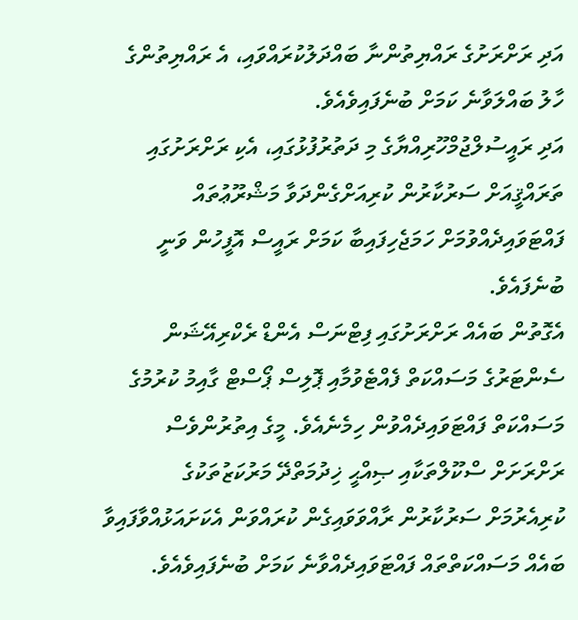އަދި ރަށްރަށުގެ ރައްޔިތުންނާ ބައްދަލުކުރައްވައި، އެ ރައްޔިތުންގެ ހާލު ބައްލަވާނެ ކަމަށް ބުނެފައިވެއެވެ.
އަދި ރައީސުލްޖުމްހޫރިއްޔާގެ މި ދަތުރުފުޅުގައި، އެކި ރަށްރަށުގައި ތަރައްޤީއަށް ސަރުކާރުން ކުރިއަށްގެންދަވާ މަޝްރޫޢުތައް ފައްޓަވައިދެއްވުމަށް ހަމަޖެހިފައިބާ ކަމަށް ރައީސް އޮފީހުން ވަނީ ބުނެފައެވެ.
އެގޮތުން ބައެއް ރަށްރަށުގައި ފިޓްނަސް އެންޑް ރެކްރިއޭޝަން ސެންޓަރުގެ މަސައްކަތް ފެއްޓެވުމާއި ޕޮލިސް ޕޯސްޓް ގާއިމު ކުރުމުގެ މަސައްކަތް ފައްޓަވައިދެއްވުން ހިމެނެއެވެ. މީގެ އިތުރުންވެސް ރަށްރަށަށް ސްކޫލްތަކާއި ޞިއްޙީ ޚިދުމަތްދޭ މަރުކަޒުތަކުގެ ކުރިއެރުމަށް ސަރުކާރުން ރާއްވަވައިގެން ކުރައްވަން އެކަށައަޅުއްވާފައިވާ ބައެއް މަސައްކަތްތައް ފައްޓަވައިދެއްވާނެ ކަމަށް ބުނެފައިވެއެވެ.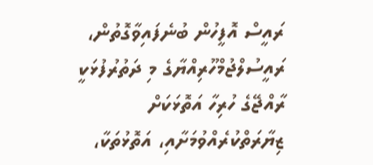ރައީސް އޮފީހުން ބުނެފައިވާގޮތުން، ރައީސުލްޖުމްހޫރިއްޔާގެ މި ދަތުރުފުޅަކީ ރާއްޖޭގެ ހުރިހާ އަތޮޅަކަށް ޒިޔާރަތްކުރެއްވުމަށާއި، އަތޮޅުތަކާ،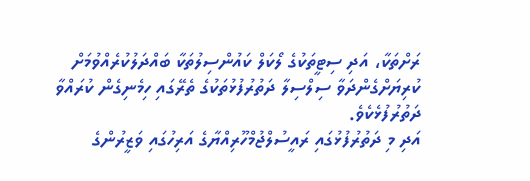ރަށްތަކާ، އަދި ސިޓީތަކުގެ ލޯކަލް ކައުންސިލުތަކާ ބައްދަލުކުރެއްވުމަށް ކުރިޔަށްގެންދަވާ ސިލްސިލާ ދަތުރުފުޅުތަކުގެ ތެރޭގައި ހިމެނިގެން ކުރައްވާ ދަތުރުފުޅެކެވެ.
އަދި މި ދަތުރުފުޅުގައި ރައީސުލްޖުމްހޫރިއްޔާގެ އަރިހުގައި ވަޒީރުންގެ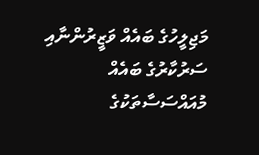މަޖިލީހުގެ ބައެއް ވަޒީރުންނާއި ސަރުކާރުގެ ބައެއް މުއައްސަސާތަކުގެ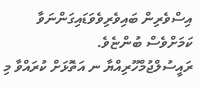އިސްވެރިން ބައިވެރިވެވަޑައިގަންނަވާ ކަމަށްވެސް ބުންޏެވެ.
ރައީސުލްޖުމްހޫރިއްޔާ ނ އަތޮޅަށް ކުރައްވާ މި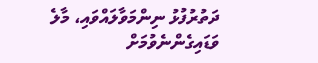ދަތުރުފުޅު ނިންމަވާލައްވައި، މާލެ ވަޑައިގެންނެވުމަށް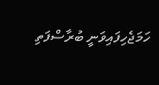ހަމަޖެހިފައިވަނީ ބުރާސްފަތި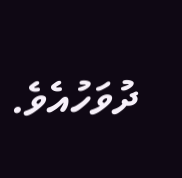ދުވަހުއެވެ.